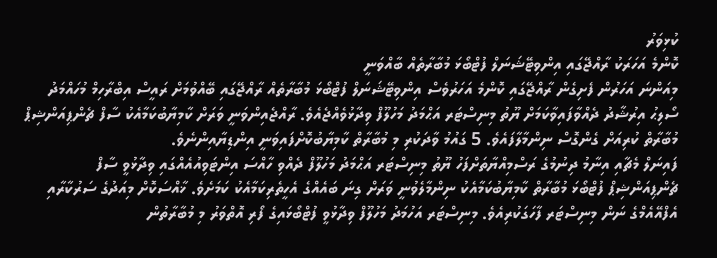ކުޅިވަރު
ކޮންމެ އަހަރަކު ރާއްޖޭގައި އިންވިޓޭޝަނަލް ފުޓްބޯޅަ މުބާރާތެއް ބާއްވަނީ
މިއަންނަ އަހަރުން ފެށިގެން ރާއްޖޭގައި ކޮންމެ އަހަރުވެސް އިންވިޓޭޝަނަލް ފުޓްބޯޅަ މުބާރާތެއް ރާއްޖޭގައި ބޭއްވުމަށް ރައީސް އިބްރާހިމް މުހައްމަދު ސޯލިޙު އިރުޝާދު ދެއްވާފައިވާކަމަށް ޔޫތު މިނިސްޓަރ އަޙްމަދު މަހުލޫފް ވިދާޅުވެއްޖެއެވެ. ރާއްޖެއިންވަނީ ވަރަށް ކާމިޔާބުކަމާއެކު ސާފް ޗެންޕިއަންޝިޕް މުބާރާތް ކުރިއަށް ގެންގޮސް ނިންމާލާފައެވެ. 5 ގައުމު ވާދަކުރި މި މުބާރާތް ކާމިޔާބުކޮށްފައިވަނީ އިންޑިޔާއިންނެވެ.
ފައިނަލް މެޗާއި އިނާމު ދިނުމުގެ ރަސްމިއްޔާތަށްފަހު ޔޫތު މިނިސްޓަރ އަޙްމަދު މަހުލޫފް ދެއްވި ހާއްސަ އިންޓަވިއުއެއްގައި ވިދާޅުވީ ސާފް ޗެންޕިއަންޝިޕް ފުޓްބޯޅަ މުބާރާތް ކާމިޔާބުކަމާއެކު ނިންމާލެވުނީ ވަރަށް ގިނަ ބައެއްގެ އެހީތެރިކަމާއެކު ކަމަށެވެ. ޚާއްސަކޮށް މިއަދުގެ ސަރުކާރާއި އެފްއޭއެމްގެ ނަން މިނިސްޓަރ ފާހަގަކުރިއެވެ. މިނިސްޓަރ އަހުމަދު މަހުލޫފް ވިދާޅުވީ ފުޓްބޯޅައިގެ ފޯރި އޮތްވަރު މި މުބާރާތުން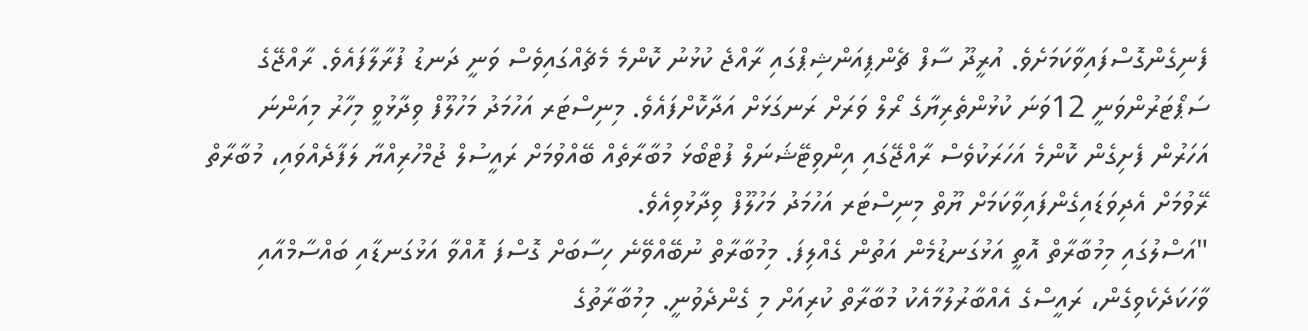ފެނިގެންގޮސްފައިވާކަމަށެވެ. އުރީދޫ ސާފް ޗެންޕިއަންޝިޕްގައި ރާއްޖެ ކުޅުނު ކޮންމެ މެޗެއްގައިވެސް ވަނީ ދަނޑު ފުރާލާފައެވެ. ރާއްޖޭގެ ސަޕޯޓަރުންވަނީ 12ވަނަ ކުޅުންތެރިޔާގެ ރޯލް ވަރަށް ރަނގަޅަށް އަދާކޮށްފައެވެ. މިނިސްޓަރ އަހުމަދު މަހުލޫފް ވިދާޅުވީ މިހާރު މިއަންނަ އަހަރުން ފެށިގެން ކޮންމެ އަހަރަކުވެސް ރާއްޖޭގައި އިންވިޓޭޝަނަލް ފުޓްބޯޅަ މުބާރާތެއް ބޭއްވުމަށް ރައީސުލް ޖުމްހުރިއްޔާ ލަފާދެއްވައި، މުބާރާތް ރޭވުމަށް އެދިވަޑައިގެންފައިވާކަމަށް ޔޫތް މިނިސްޓަރ އަހުމަދު މަހުލޫފް ވިދާޅުވިއެވެ.
"އަސްލުގައި މިމުބާރާތް އޮތީ އަޅުގަނޑުމެން އަތުން ގެއްލިފަ. މިމުބާރާތް ނުބޭއްވޭނެ ހިސާބަށް ގޮސްފަ އޮއްވާ އަޅުގަނޑާއި ބައްސާމްއާއި ވާހަކަދެކެވިގެން، ރައީސްގެ އެއްބާރުލުމާއެކު މުބާރާތް ކުރިއަށް މި ގެންދެވުނީ. މިމުބާރާތުގެ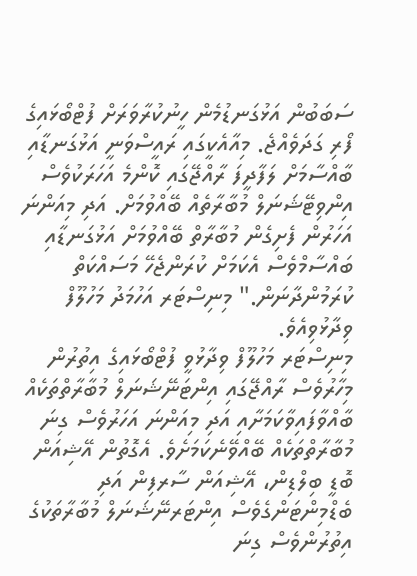ސަބަބުން އަޅުގަނޑުމެން ހީނުކުރާވަރަށް ފުޓްބޯޅައިގެ ފޯރި ގަދަވެއްޖެ. މިއާއެކީގައި ރައީސްވަނީ އަޅުގަނޑާއި ބާއްސާމަށް ލަފާދީފަ ރާއްޖޭގައި ކޮންމެ އަހަރަކުވެސް އިންވިޓޭޝަނަލް މުބާރާތެއް ބޭއްވުމަށް. އަދި މިއަންނަ އަހަރުން ފެށިގެން މުބާރާތް ބޭއްވުމަށް އަޅުގަނޑާއި ބައްސާމްވެސް އެކަމަށް ކުރަންޖެހޭ މަސައްކަތް ކުރަމުންދާނަން." މިނިސްޓަރ އަހުމަދު މަހުލޫފް ވިދާޅުވިއެވެ.
މިނިސްޓަރ މަހުލޫފް ވިދާޅުވީ ފުޓްބޯޅައިގެ އިތުރުން މިހާރުވެސް ރާއްޖޭގައި އިންޓަނޭޝަނަލް މުބާރާތްތަކެއް ބާއްވާފައިވާކަމަށާއި އަދި މިއަންނަ އަހަރުވެސް ގިނަ މުބާރާތްތަކެއް ބޭއްވޭނެކަމަށެވެ. އެގޮތުން އޭޝިއަން ބޮޑީ ބިލްޑިން، އޭޝިއަން ސާރފިން އަދި ބެޑްމިންޓަންގެވެސް އިންޓަރނޭޝަނަލް މުބާރާތަކުގެ އިތުރުންވެސް ގިނަ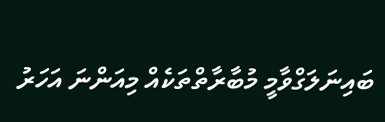ބައިނަލަގްވާމީ މުބާރާތްތަކެއް މިއަންނަ އަހަރު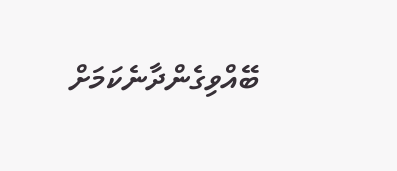ބޭއްވިގެންދާނެކަމަށް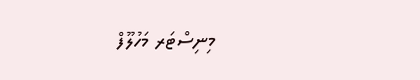މިނިސްޓަރ މަހުލޫފް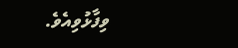ވިފާޅުވިއެވެ.